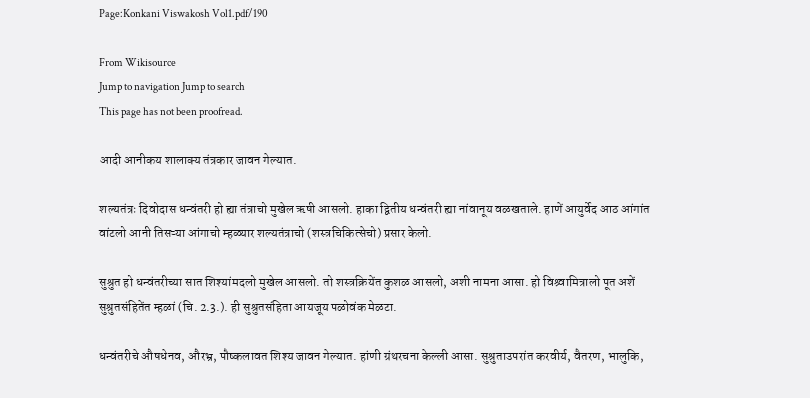Page:Konkani Viswakosh Vol1.pdf/190

From Wikisource
Jump to navigation Jump to search
This page has not been proofread.

आदी आनीकय शालाक्य तंत्रकार जावन गेल्यात.

शल्यतंत्रः दिवोदास धन्वंतरी हो ह्या तंत्राचो मुखेल ऋषी आसलो. हाका द्वितीय धन्वंतरी ह्या नांवानूय वळखताले. हाणें आयुर्वेद आठ आंगांत वांटलो आनी तिसऱ्या आंगाचो म्हळ्यार शल्यतंत्राचो (शस्त्रचिकित्सेचो) प्रसार केलो.

सुश्रुत हो धन्वंतरीच्या सात शिश्यांमदलो मुखेल आसलो. तो शस्त्रक्रियेंत कुशळ आसलो, अशी नामना आसा. हो विश्र्वामित्रालो पूत अशें सुश्रुतसंहितेंत म्हळां (चि. 2.3.). ही सुश्रुतसंहिता आयजूय पळोवंक मेळटा.

धन्वंतरीचे औषधेनव, औरभ्र, पौष्कलावत शिश्य जावन गेल्यात. हांणी ग्रंथरचना केल्ली आसा. सुश्रुताउपरांत करवीर्य, वैतरण, भालुकि,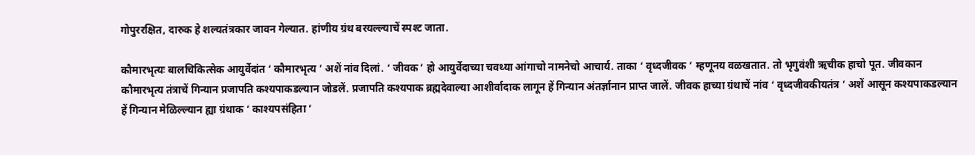गोपुररक्षित, दारुक हे शल्यतंत्रकार जावन गेल्यात. हांणीय ग्रंथ बरयल्ल्याचें स्पश्ट जाता.

कौमारभृत्यः बालचिकित्सेक आयुर्वेदांत ‘ कौमारभृत्य ’ अशें नांव दिलां. ‘ जीवक ’ हो आयुर्वेदाच्या चवथ्या आंगाचो नामनेचो आचार्य. ताका ‘ वृध्दजीवक ’ म्हणूनय वळखतात. तो भृगुवंशी ऋचीक हाचो पूत. जीवकान कौमारभृत्य तंत्राचें गिन्यान प्रजापति कश्यपाकडल्यान जोडलें. प्रजापति कश्यपाक ब्रह्मदेवाल्या आशीर्वादाक लागून हें गिन्यान अंतर्ज्ञानान प्राप्त जालें. जीवक हाच्या ग्रंथाचें नांव ‘ वृध्दजीवकीयतंत्र ’ अशें आसून कश्यपाकडल्यान हें गिन्यान मेळिल्ल्यान ह्या ग्रंथाक ‘ काश्यपसंहिता ’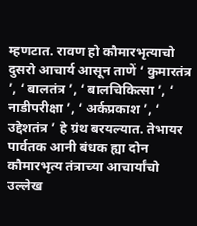म्हणटात. रावण हो कौमारभृत्याचो दुसरो आचार्य आसून ताणें ‘ कुमारतंत्र ’, ‘ बालतंत्र ’, ‘ बालचिकित्सा ’, ‘ नाडीपरीक्षा ’, ‘ अर्कप्रकाश ’, ‘ उद्देशतंत्र ’ हे ग्रंथ बरयल्यात. तेभायर पार्वतक आनी बंधक ह्या दोन कौमारभृत्य तंत्राच्या आचार्यांचो उल्लेख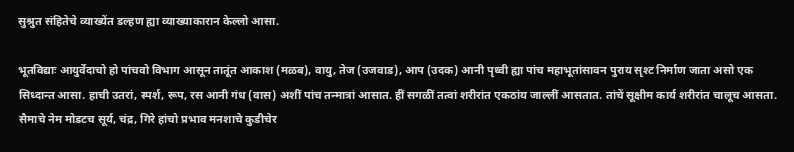सुश्रुत संहितेचे व्याख्येंत डल्हण ह्या व्याख्याकारान केल्लो आसा.

भूतविद्याः आयुर्वेदाचो हो पांचवो विभाग आसून तातूंत आकाश (मळब), वायु, तेज (उजवाड), आप (उदक) आनी पृथ्वी ह्या पांच महाभूतांसावन पुराय सृश्ट निर्माण जाता असो एक सिध्दान्त आसा. हाची उतरां, स्पर्श, रूप, रस आनी गंध (वास) अशीं पांच तन्मात्रां आसात. हीं सगळीं तत्वां शरीरांत एकठांय जाल्लीं आसतात. तांचें सूक्षीम कार्य शरीरांत चालूच आसता. सैमाचे नेम मोडटच सूर्य, चंद्र, गिरे हांचो प्रभाव मनशाचे कुडीचेर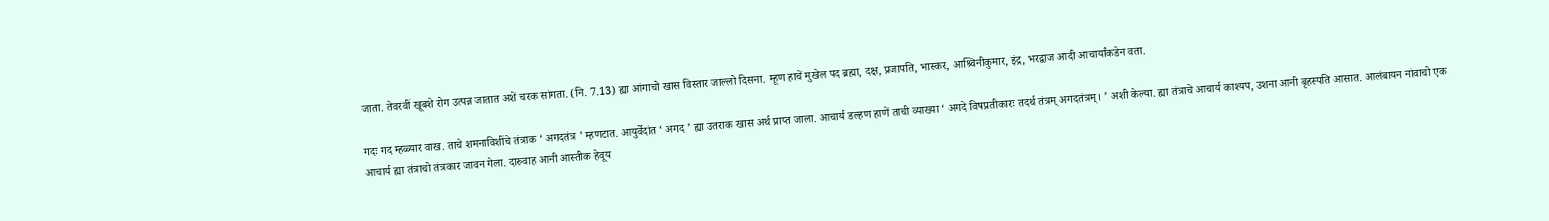जाता. तेवरवीं खूबशे रोग उत्पन्न जातात अशें चरक सांगता. (नि. 7.13) ह्या आंगाचो खास विस्तार जाल्लो दिसना. म्हूण हाचें मुखेल पद ब्रह्मा, दक्ष, प्रजापति, भास्कर, आश्र्विनीकुमार, इंद्र, भरद्वाज आदी आचार्यांकडेन वता.

गदः गद म्हळ्यार वाख. ताचे शमनाविशींचे तंत्राक ‘ अगदतंत्र ’ म्हणटात. आयुर्वेदांत ‘ अगद ’ ह्या उतराक खास अर्थ प्राप्त जाला. आचार्य डल्हण हाणें ताची व्याख्या ‘ अगदे विषप्रतीकारः तदर्थ तंत्रम् अगदतंत्रम्। ’ अशी केल्या. ह्या तंत्राचे आचार्य काश्यप, उशना आनी बृहस्पति आसात. आलंबायन नांवाचो एक आचार्य ह्या तंत्राचो तंत्रकार जावन गेला. दारुवाह आनी आस्तीक हेवूय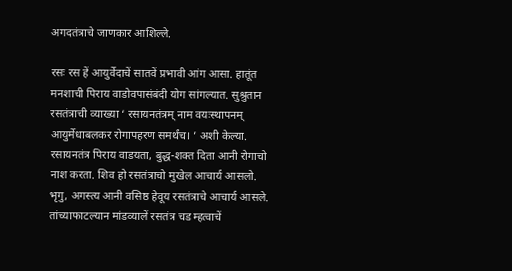अगदतंत्राचे जाणकार आशिल्ले.

रसः रस हें आयुर्वेदाचें सातवें प्रभावी आंग आसा. हातूंत मनशाची पिराय वाडोवपासंबंदी योग सांगल्यात. सुश्रुतान रसतंत्राची व्याख्या ‘ रसायनतंत्रम् नाम वयःस्थापनम् आयुर्मेधाबलकर रोगापहरण समर्थंच। ’ अशी केल्या. रसायनतंत्र पिराय वाडयता, बुद्ध-शक्त दिता आनी रोगाचो नाश करता. शिव हो रसतंत्राचो मुखेल आचार्य आसलो. भृगु, अगस्त्य आनी वसिष्ठ हेवूय रसतंत्राचे आचार्य आसले. तांच्याफाटल्यान मांडव्यालें रसतंत्र चड म्हत्वाचें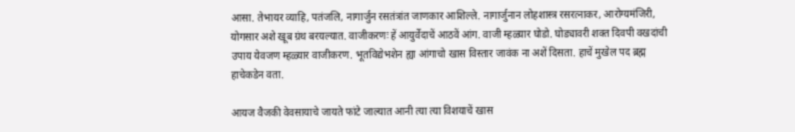आसा. तेभायर व्याहि, पतंजलि, नागार्जुन रसतंत्रांत जाणकार आशिल्ले. नागार्जुनान लोहशास्त्र रसरत्नाकर, आरोग्यमंजिरी, योगसार अशे खूब ग्रंथ बरयल्यात. वाजीकरणः हें आयुर्वेदाचें आठवें आंग. वाजी म्हळ्यार घोडो. घोड्यावरी शक्त दिवपी वखदांची उपाय येवजण म्हळ्यार वाजीकरण. भूतविद्येभशेन ह्या आंगाचो खास विस्तार जावंक ना अशें दिसता. हाचें मुखेल पद ब्रह्म हाचेकडेन वता.

आयज वैजकी वेवसायाचे जायते फांटे जाल्यात आनी त्या त्या विशयाचें खास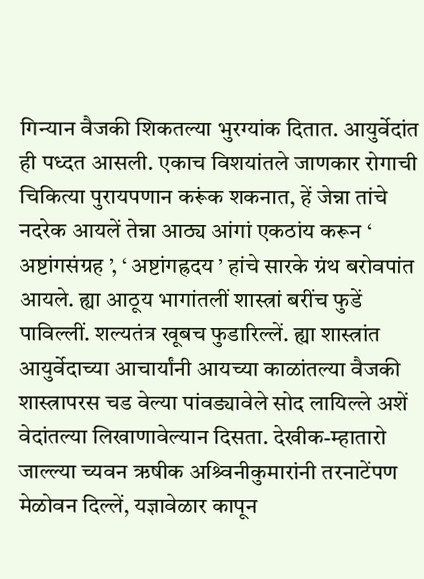गिन्यान वैजकी शिकतल्या भुरग्यांक दितात. आयुर्वेदांत ही पध्दत आसली. एकाच विशयांतले जाणकार रोगाची चिकित्या पुरायपणान करूंक शकनात, हें जेन्ना तांचे नदरेक आयलें तेन्ना आठ्य आंगां एकठांय करून ‘ अष्टांगसंग्रह ’, ‘ अष्टांगह्रदय ’ हांचे सारके ग्रंथ बरोवपांत आयले. ह्या आठूय भागांतलीं शास्त्रां बरींच फुडें पाविल्लीं. शल्यतंत्र खूबच फुडारिल्लें. ह्या शास्त्रांत आयुर्वेदाच्या आचार्यांनी आयच्या काळांतल्या वैजकी शास्त्रापरस चड वेल्या पांवड्यावेले सोद लायिल्ले अशें वेदांतल्या लिखाणावेल्यान दिसता. देखीक-म्हातारो जाल्ल्या च्यवन ऋषीक अश्र्विनीकुमारांनी तरनाटेंपण मेळोवन दिल्लें, यज्ञावेळार कापून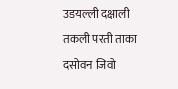उडयल्ली दक्षाली तकली परती ताका दसोवन जिवो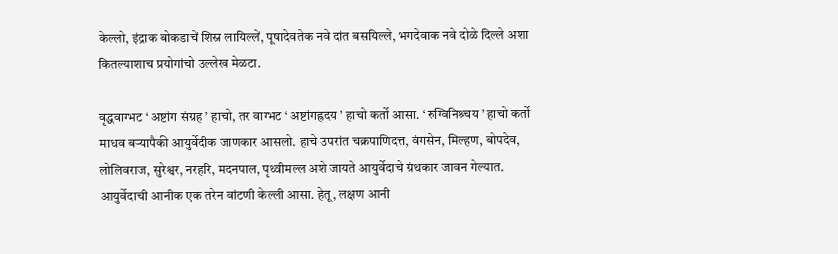केल्लो, इंद्राक बोकडाचें शिस्न लायिल्लें, पूषादेवतेक नवे दांत बसयिल्ले, भगदेवाक नवे दोळे दिल्ले अशा कितल्याशाच प्रयोगांचो उल्लेख मेळटा.

वृद्धवाग्भट ‘ अष्टांग संग्रह ’ हाचो, तर वाग्भट ‘ अष्टांगह्रदय ’ हाचो कर्तो आसा. ‘ रुग्विनिश्र्चय ’ हाचो कर्तो माधव बऱ्यापैकी आयुर्वेदीक जाणकार आसलो. हाचे उपरांत चक्रपाणिदत्त, वंगसेन, मिल्हण, बोपदेव, लोलिवराज, सुरेश्वर, नरहरि, मदनपाल, पृथ्वीमल्ल अशे जायते आयुर्वेदाचे ग्रंथकार जावन गेल्यात. आयुर्वेदाची आनीक एक तरेन वांटणी केल्ली आसा. हेतू, लक्षण आनी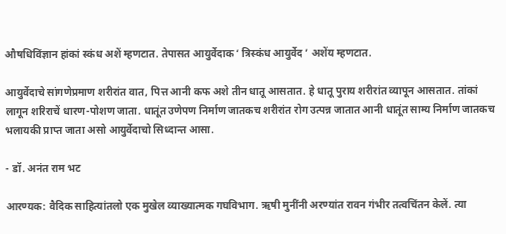औषधिविंज्ञान हांकां स्कंध अशें म्हणटात. तेपासत आयुर्वेदाक ‘ त्रिस्कंध आयुर्वेद ’ अशेंय म्हणटात.

आयुर्वेदाचे सांगणेप्रमाण शरीरांत वात, पित्त आनी कफ अशे तीन धातू आसतात. हे धातू पुराय शरीरांत व्यापून आसतात. तांकां लागून शरिराचें धारण-पोशण जाता. धातूंत उणेपण निर्माण जातकच शरीरांत रोग उत्पन्न जातात आनी धातूंत साम्य निर्माण जातकच भलायकी प्राप्त जाता असो आयुर्वेदाचो सिध्दान्त आसा.

- डॉ. अनंत राम भट

आरण्यक: वैदिक साहित्यांतलो एक मुखेल व्याख्यात्मक गघविभाग. ऋषी मुनींनी अरण्यांत रावन गंभीर तत्वचिंतन केलें. त्या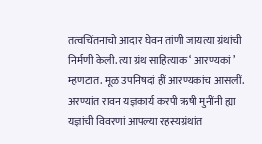तत्वचिंतनाचो आदार घेवन तांणी जायत्या ग्रंथांची निर्मणी केली. त्या ग्रंथ साहित्याक ‘ आरण्यकां ’ म्हणटात. मूळ उपनिषदां हीं आरण्यकांच आसलीं. अरण्यांत रावन यज्ञकार्य करपी ऋषी मुनींनी ह्या यज्ञांची विवरणां आपल्या रहस्यग्रंथांत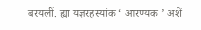बरयलीं. ह्या यज्ञरहस्यांक ‘ आरण्यक ’ अशें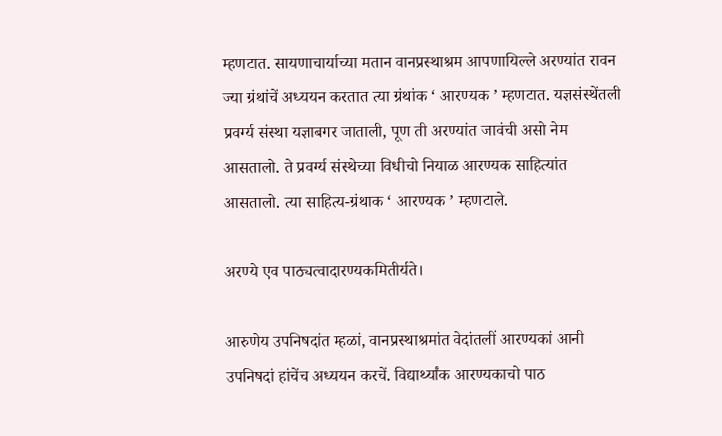म्हणटात. सायणाचार्याच्या मतान वानप्रस्थाश्रम आपणायिल्ले अरण्यांत रावन ज्या ग्रंथांचें अध्ययन करतात त्या ग्रंथांक ‘ आरण्यक ’ म्हणटात. यज्ञसंस्थेंतली प्रवर्ग्य संस्था यज्ञाबगर जाताली, पूण ती अरण्यांत जावंची असो नेम आसतालो. ते प्रवर्ग्य संस्थेच्या विधीचो नियाळ आरण्यक साहित्यांत आसतालो. त्या साहित्य-ग्रंथाक ‘ आरण्यक ’ म्हणटाले.

अरण्ये एव पाठ्यत्वादारण्यकमितीर्यते।

आरुणेय उपनिषदांत म्हळां, वानप्रस्थाश्रमांत वेदांतलीं आरण्यकां आनी उपनिषदां हांचेंच अध्ययन करचें. विद्यार्थ्यांक आरण्यकाचो पाठ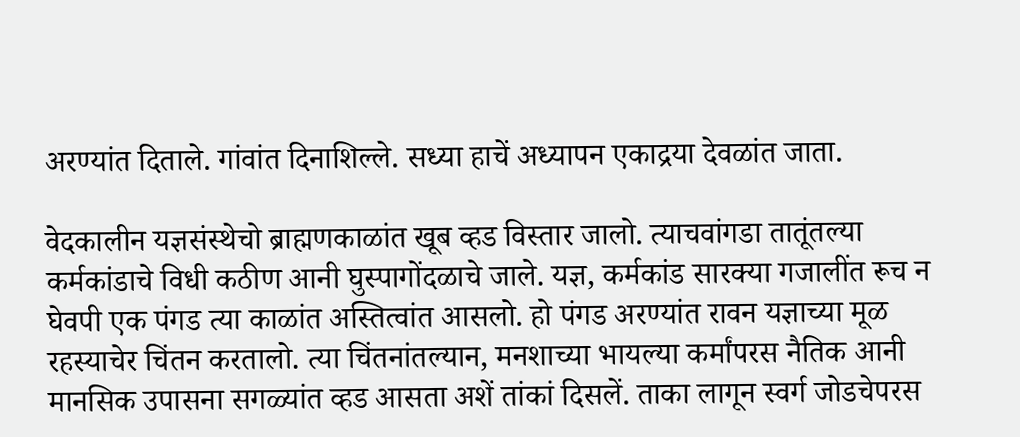अरण्यांत दिताले. गांवांत दिनाशिल्ले. सध्या हाचें अध्यापन एकाद्रया देवळांत जाता.

वेदकालीन यज्ञसंस्थेचो ब्राह्मणकाळांत खूब व्हड विस्तार जालो. त्याचवांगडा तातूंतल्या कर्मकांडाचे विधी कठीण आनी घुस्पागोंदळाचे जाले. यज्ञ, कर्मकांड सारक्या गजालींत रूच न घेवपी एक पंगड त्या काळांत अस्तित्वांत आसलो. हो पंगड अरण्यांत रावन यज्ञाच्या मूळ रहस्याचेर चिंतन करतालो. त्या चिंतनांतल्यान, मनशाच्या भायल्या कर्मांपरस नैतिक आनी मानसिक उपासना सगळ्यांत व्हड आसता अशें तांकां दिसलें. ताका लागून स्वर्ग जोडचेपरस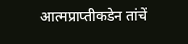आत्मप्राप्तीकडेन तांचें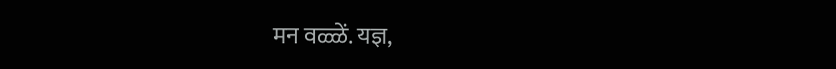मन वळ्ळें. यज्ञ,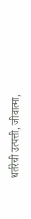धर्तरेची उत्पत्ती, जीवात्मा,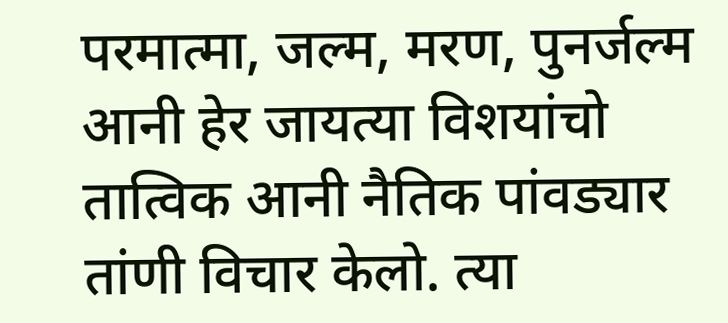परमात्मा, जल्म, मरण, पुनर्जल्म आनी हेर जायत्या विशयांचो तात्विक आनी नैतिक पांवड्यार तांणी विचार केलो. त्या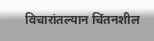विचारांतल्यान चिंतनशील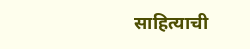साहित्याची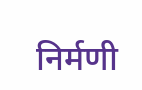निर्मणी